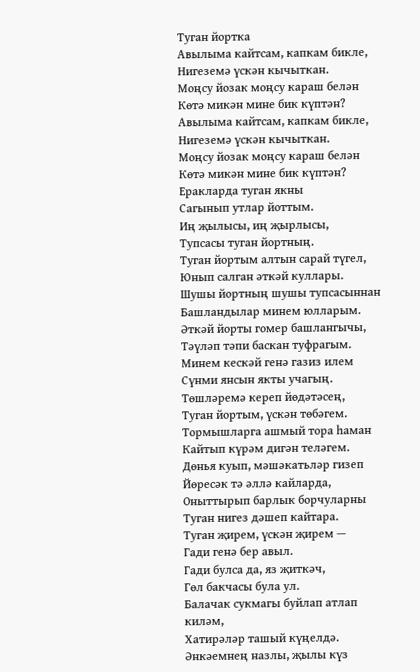Туган йортка
Авылыма кайтсам, капкам бикле,
Нигеземә үскән кычыткан.
Моңсу йозак моңсу караш белән
Көтә микән мине бик күптән?
Авылыма кайтсам, капкам бикле,
Нигеземә үскән кычыткан.
Моңсу йозак моңсу караш белән
Көтә микән мине бик күптән?
Еракларда туган якны
Сагынып утлар йоттым.
Иң җылысы, иң җырлысы,
Тупсасы туган йортның.
Туган йортым алтын сарай түгел,
Юнып салган әткәй куллары.
Шушы йортның шушы тупсасыннан
Башландылар минем юлларым.
Әткәй йорты гомер башлангычы,
Тәүләп тәпи баскан туфрагым.
Минем кескәй генә газиз илем
Сүнми янсын якты учагың.
Төшләремә кереп йөдәтәсең,
Туган йортым, үскән төбәгем.
Тормышларга ашмый тора һаман
Кайтып күрәм дигән теләгем.
Дөнья куып, мәшәкатьләр гизеп
Йөресәк тә әллә кайларда,
Оныттырып барлык борчуларны
Туган нигез дәшеп кайтара.
Туган җирем, үскән җирем —
Гади генә бер авыл.
Гади булса да, яз җиткәч,
Гөл бакчасы була ул.
Балачак сукмагы буйлап атлап киләм,
Хатирәләр ташый күңелдә.
Әнкәемнең назлы, җылы күз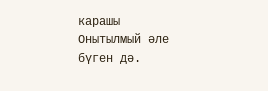карашы
Онытылмый әле бүген дә.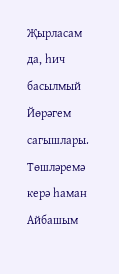Җырласам да, һич басылмый
Йөрәгем сагышлары.
Төшләремә керә һаман
Айбашым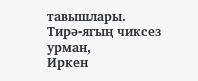тавышлары.
Тирә-ягың чиксез урман,
Иркен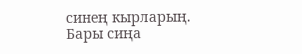синең кырларың.
Бары сиңа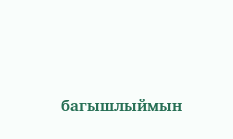багышлыймын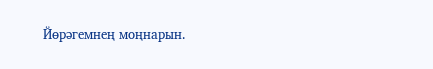Йөрәгемнең моңнарын.